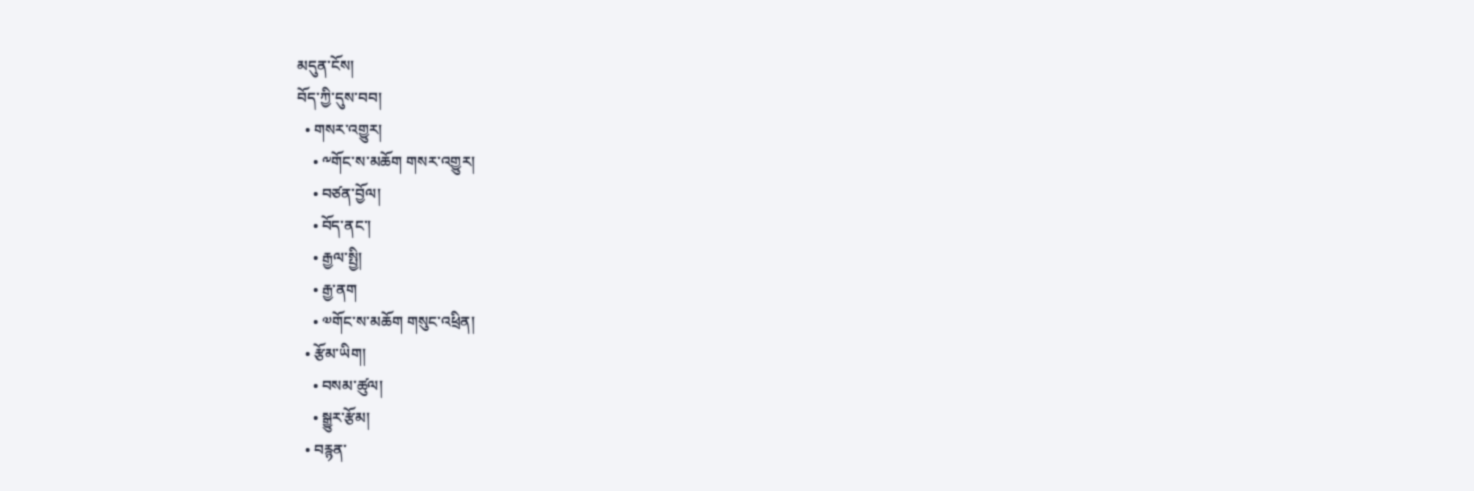མདུན་ངོས།
བོད་ཀྱི་དུས་བབ།
  • གསར་འགྱུར།
    • ༸གོང་ས་མཆོག གསར་འགྱུར།
    • བཙན་བྱོལ།
    • བོད་ནང་།
    • རྒྱལ་སྤྱི།
    • རྒྱ་ནག
    • ༧གོང་ས་མཆོག གསུང་འཕྲིན།
  • རྩོམ་ཡིག།
    • བསམ་ཚུལ།
    • སྒྱུར་རྩོམ།
  • བརྙན་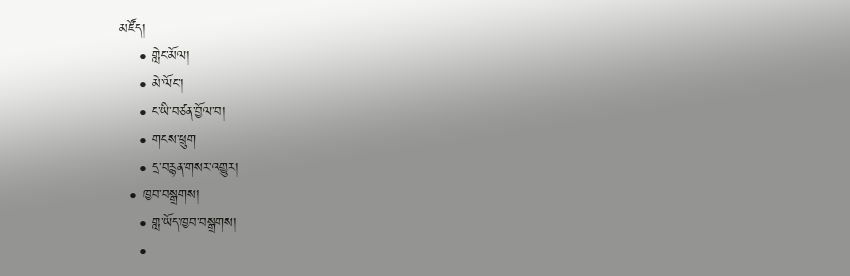མཛོད།
    • གླེང་མོལ།
    • མེ་ལོང་།
    • ང་ཡི་བཙན་བྱོལ་བ།
    • གངས་ཕྲུག
    • དྲ་བརྙན་གསར་འགྱུར།
  • ཁྱབ་བསྒྲགས།
    • གླ་ཡོད་ཁྱབ་བསྒྲགས།
    •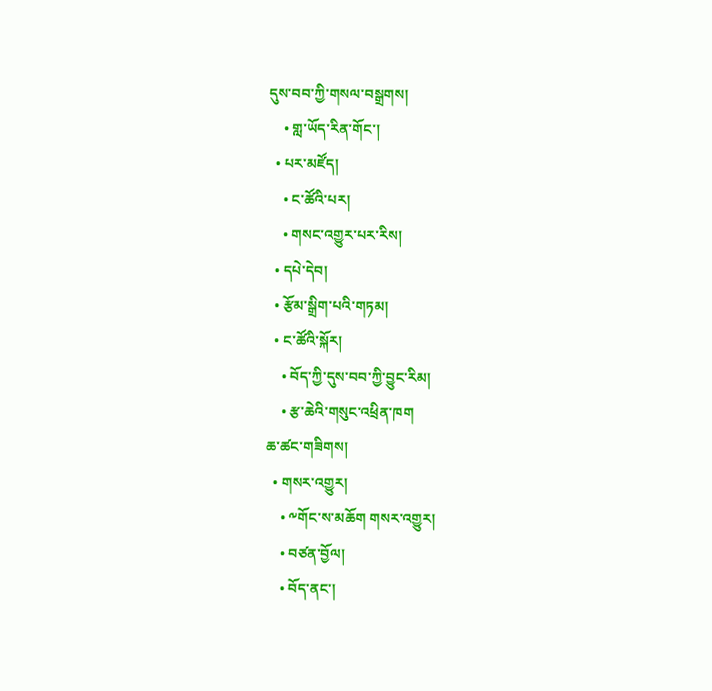དུས་བབ་ཀྱི་གསལ་བསྒྲགས།
    • གླ་ཡོད་རིན་གོང་།
  • པར་མཛོད།
    • ང་ཚོའི་པར།
    • གསང་འགྱུར་པར་རིས།
  • དཔེ་དེབ།
  • རྩོམ་སྒྲིག་པའི་གཏམ།
  • ང་ཚོའི་སྐོར།
    • བོད་ཀྱི་དུས་བབ་ཀྱི་བྱུང་རིམ།
    • རྩ་ཆེའི་གསུང་འཕྲིན་ཁག
ཆ་ཚང་གཟིགས།
  • གསར་འགྱུར།
    • ༸གོང་ས་མཆོག གསར་འགྱུར།
    • བཙན་བྱོལ།
    • བོད་ནང་།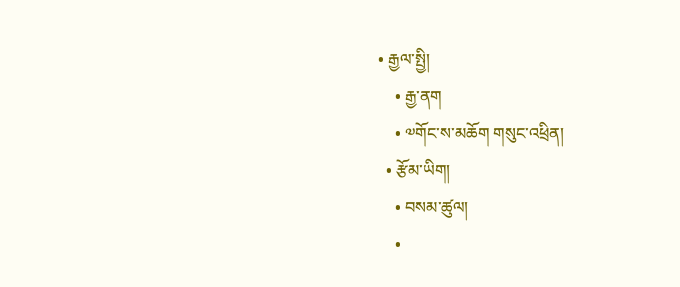• རྒྱལ་སྤྱི།
    • རྒྱ་ནག
    • ༧གོང་ས་མཆོག གསུང་འཕྲིན།
  • རྩོམ་ཡིག།
    • བསམ་ཚུལ།
    •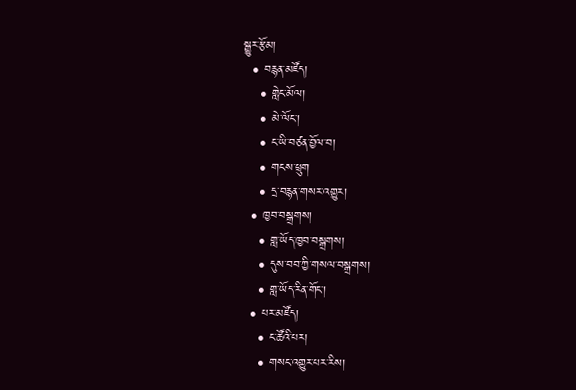སྒྱུར་རྩོམ།
  • བརྙན་མཛོད།
    • གླེང་མོལ།
    • མེ་ལོང་།
    • ང་ཡི་བཙན་བྱོལ་བ།
    • གངས་ཕྲུག
    • དྲ་བརྙན་གསར་འགྱུར།
  • ཁྱབ་བསྒྲགས།
    • གླ་ཡོད་ཁྱབ་བསྒྲགས།
    • དུས་བབ་ཀྱི་གསལ་བསྒྲགས།
    • གླ་ཡོད་རིན་གོང་།
  • པར་མཛོད།
    • ང་ཚོའི་པར།
    • གསང་འགྱུར་པར་རིས།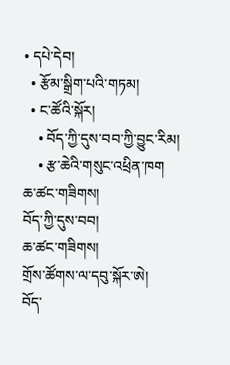• དཔེ་དེབ།
  • རྩོམ་སྒྲིག་པའི་གཏམ།
  • ང་ཚོའི་སྐོར།
    • བོད་ཀྱི་དུས་བབ་ཀྱི་བྱུང་རིམ།
    • རྩ་ཆེའི་གསུང་འཕྲིན་ཁག
ཆ་ཚང་གཟིགས།
བོད་ཀྱི་དུས་བབ།
ཆ་ཚང་གཟིགས།
གྲོས་ཚོགས་ལ་དབུ་སྐོར་ཨེ།
བོད་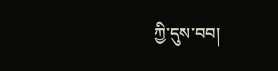ཀྱི་དུས་བབ།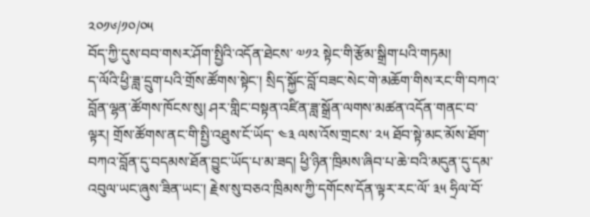༢༠༡༦/༡༠/༠༥
བོད་ཀྱི་དུས་བབ་གསར་ཤོག་སྤྱིའི་འདོན་ཐེངས་ ༧༡༢ སྟེང་གི་རྩོམ་སྒྲིག་པའི་གཏམ།
ད་ལོའི་ཕྱི་ཟླ་དྲུག་པའི་གྲོས་ཚོགས་སྟེང་། སྲིད་སྐྱོང་བློ་བཟང་སེང་གེ་མཆོག་གིས་རང་གི་བཀའ་བློན་ལྷན་ཚོགས་ཁོངས་སུ། ཤར་གླིང་བསྟན་འཛིན་ཟླ་སྒྲོན་ལགས་མཚན་འདོན་གནང་བ་ལྟར། གྲོས་ཚོགས་ནང་གི་སྤྱི་འཐུས་ངོ་ཡོད་ ༤༣ ལས་འོས་གྲངས་ ༢༥ ཐོབ་སྟེ་མང་མོས་ཐོག་བཀའ་བློན་དུ་བདམས་ཐོན་བྱུང་ཡོད་པ་མ་ཟད། ཕྱི་ཉིན་ཁྲིམས་ཞིབ་པ་ཆེ་བའི་མདུན་དུ་དམ་འབུལ་ཡང་ཞུས་ཟིན་ཡང་། རྗེས་སུ་བཅའ་ཁྲིམས་ཀྱི་དགོངས་དོན་ལྟར་རང་ལོ་ ༣༥ ཧྲིལ་བོ་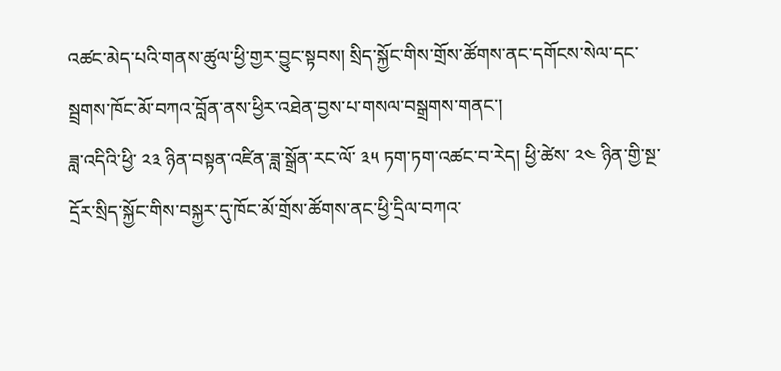འཚང་མེད་པའི་གནས་ཚུལ་ཕྱི་གྱར་བྱུང་སྟབས། སྲིད་སྐྱོང་གིས་གྲོས་ཚོགས་ནང་དགོངས་སེལ་དང་སྦྲགས་ཁོང་མོ་བཀའ་བློན་ནས་ཕྱིར་འཐེན་བྱས་པ་གསལ་བསྒྲགས་གནང་།
ཟླ་འདིའི་ཕྱི་ ༢༣ ཉིན་བསྟན་འཛིན་ཟླ་སྒྲོན་རང་ལོ་ ༣༥ ཏག་ཏག་འཚང་བ་རེད། ཕྱི་ཚེས་ ༢༤ ཉིན་གྱི་སྔ་དྲོར་སྲིད་སྐྱོང་གིས་བསྐྱར་དུ་ཁོང་མོ་གྲོས་ཚོགས་ནང་ཕྱི་དྲིལ་བཀའ་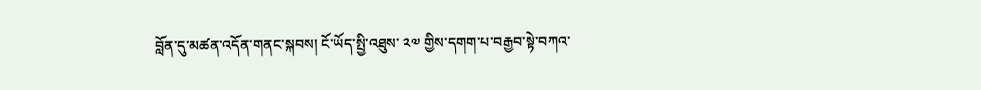བློན་དུ་མཚན་འདོན་གནང་སྐབས། ངོ་ཡོད་སྤྱི་འཐུས་ ༢༧ གྱིས་དགག་པ་བརྒྱབ་སྟེ་བཀའ་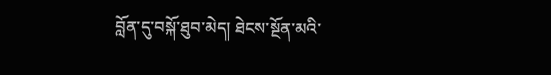བློན་དུ་བསྐོ་ཐུབ་མེད། ཐེངས་སྔོན་མའི་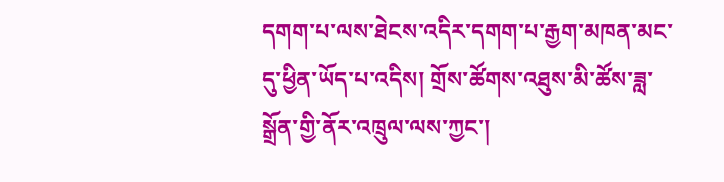དགག་པ་ལས་ཐེངས་འདིར་དགག་པ་རྒྱག་མཁན་མང་དུ་ཕྱིན་ཡོད་པ་འདིས། གྲོས་ཚོགས་འཐུས་མི་ཚོས་ཟླ་སྒྲོན་གྱི་ནོར་འཁྲུལ་ལས་ཀྱང་།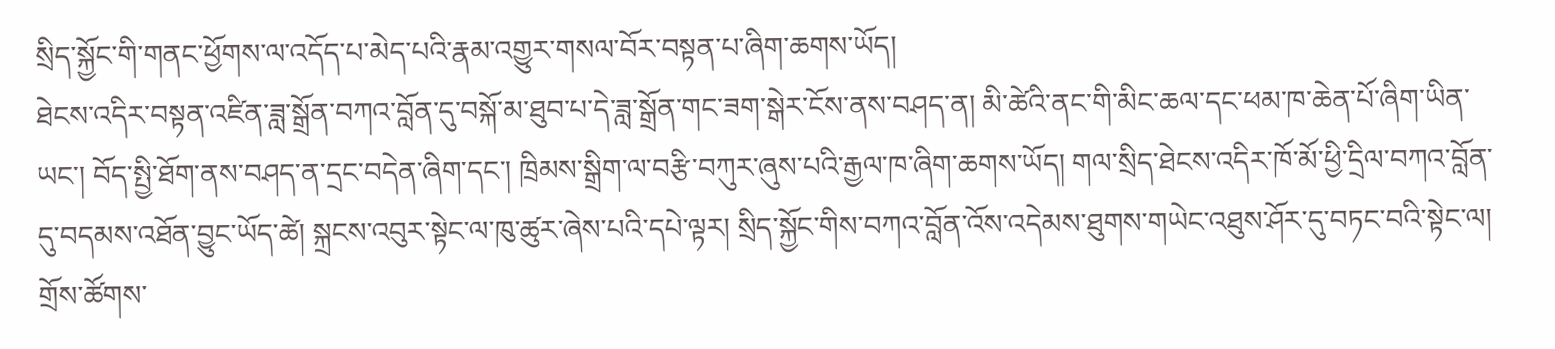སྲིད་སྐྱོང་གི་གནང་ཕྱོགས་ལ་འདོད་པ་མེད་པའི་རྣམ་འགྱུར་གསལ་བོར་བསྟན་པ་ཞིག་ཆགས་ཡོད།
ཐེངས་འདིར་བསྟན་འཛིན་ཟླ་སྒྲོན་བཀའ་བློན་དུ་བསྐོ་མ་ཐུབ་པ་དེ་ཟླ་སྒྲོན་གང་ཟག་སྒེར་ངོས་ནས་བཤད་ན། མི་ཚེའི་ནང་གི་མིང་ཆལ་དང་ཕམ་ཁ་ཆེན་པོ་ཞིག་ཡིན་ཡང་། བོད་སྤྱི་ཐོག་ནས་བཤད་ན་དྲང་བདེན་ཞིག་དང་། ཁྲིམས་སྒྲིག་ལ་བརྩི་བཀུར་ཞུས་པའི་རྒྱལ་ཁ་ཞིག་ཆགས་ཡོད། གལ་སྲིད་ཐེངས་འདིར་ཁོ་མོ་ཕྱི་དྲིལ་བཀའ་བློན་དུ་བདམས་འཐོན་བྱུང་ཡོད་ཚེ། སྐྲངས་འབུར་སྟེང་ལ་ཁུ་ཚུར་ཞེས་པའི་དཔེ་ལྟར། སྲིད་སྐྱོང་གིས་བཀའ་བློན་འོས་འདེམས་ཐུགས་གཡེང་འཐུས་ཤོར་དུ་བཏང་བའི་སྟེང་ལ། གྲོས་ཚོགས་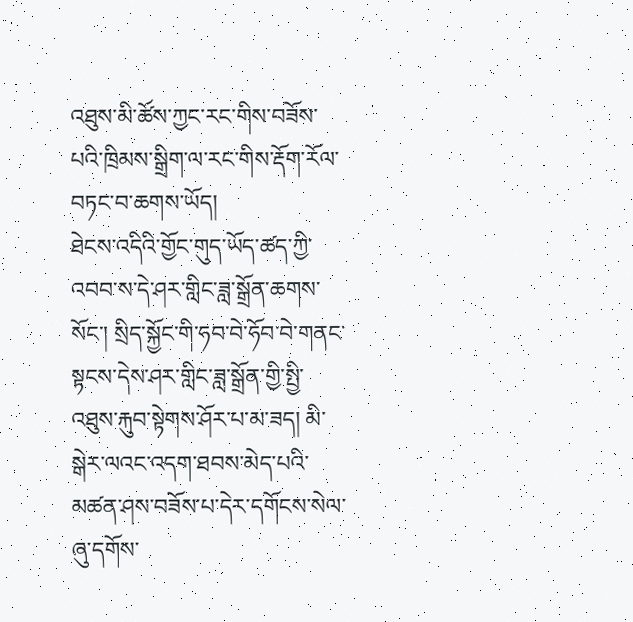འཐུས་མི་ཚོས་ཀྱང་རང་གིས་བཟོས་པའི་ཁྲིམས་སྒྲིག་ལ་རང་གིས་རྡོག་རོལ་བཏང་བ་ཆགས་ཡོད།
ཐེངས་འདིའི་གྱོང་གུད་ཡོད་ཚད་ཀྱི་འབབ་ས་དེ་ཤར་གླིང་ཟླ་སྒྲོན་ཆགས་སོང་། སྲིད་སྐྱོང་གི་ཧབ་བེ་ཧོབ་བེ་གནང་སྟངས་དེས་ཤར་གླིང་ཟླ་སྒྲོན་གྱི་སྤྱི་འཐུས་རྐུབ་སྟེགས་ཤོར་པ་མ་ཟད། མི་སྒེར་ལའང་འདག་ཐབས་མེད་པའི་མཚན་ཤས་བཟོས་པ་དེར་དགོངས་སེལ་ཞུ་དགོས་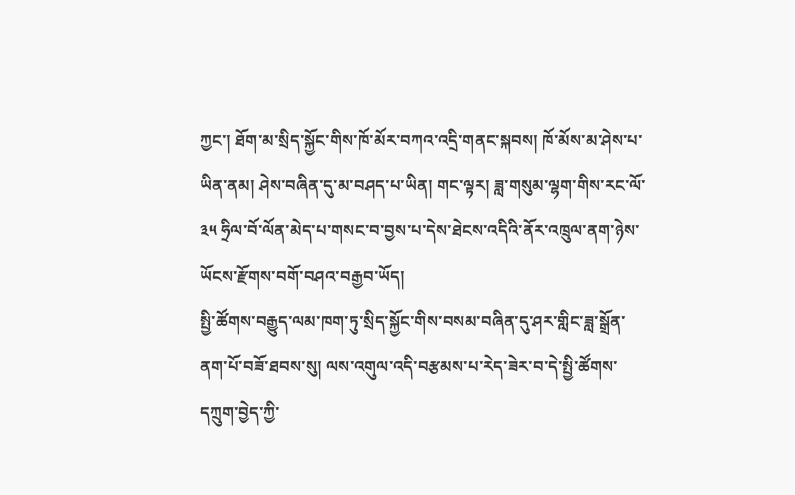ཀྱང་། ཐོག་མ་སྲིད་སྐྱོང་གིས་ཁོ་མོར་བཀའ་འདྲི་གནང་སྐབས། ཁོ་མོས་མ་ཤེས་པ་ཡིན་ནམ། ཤེས་བཞིན་དུ་མ་བཤད་པ་ཡིན། གང་ལྟར། ཟླ་གསུམ་ལྷག་གིས་རང་ལོ་ ༣༥ ཧྲིལ་བོ་ལོན་མེད་པ་གསང་བ་བྱས་པ་དེས་ཐེངས་འདིའི་ནོར་འཁྲུལ་ནག་ཉེས་ཡོངས་རྫོགས་བགོ་བཤའ་བརྒྱབ་ཡོད།
སྤྱི་ཚོགས་བརྒྱུད་ལམ་ཁག་ཏུ་སྲིད་སྐྱོང་གིས་བསམ་བཞིན་དུ་ཤར་གླིང་ཟླ་སྒྲོན་ནག་པོ་བཟོ་ཐབས་སུ། ལས་འགུལ་འདི་བརྩམས་པ་རེད་ཟེར་བ་དེ་སྤྱི་ཚོགས་དཀྲུག་བྱེད་ཀྱི་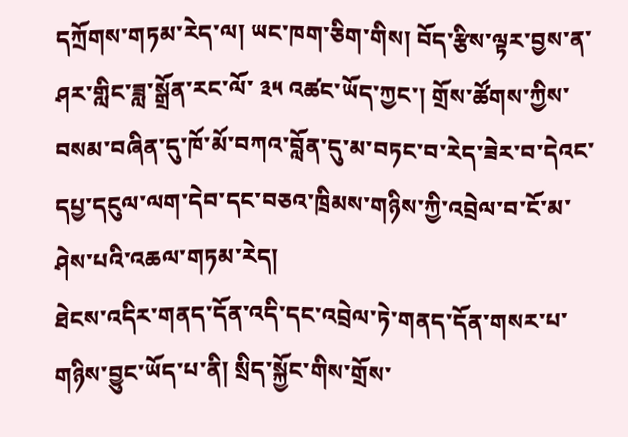དཀྲོགས་གཏམ་རེད་ལ། ཡང་ཁག་ཅིག་གིས། བོད་རྩིས་ལྟར་བྱས་ན་ཤར་གླིང་ཟླ་སྒྲོན་རང་ལོ་ ༣༥ འཚང་ཡོད་ཀྱང་། གྲོས་ཚོགས་ཀྱིས་བསམ་བཞིན་དུ་ཁོ་མོ་བཀའ་བློན་དུ་མ་བཏང་བ་རེད་ཟེར་བ་དེའང་དཔྱ་དངུལ་ལག་དེབ་དང་བཅའ་ཁྲིམས་གཉིས་ཀྱི་འབྲེལ་བ་ངོ་མ་ཤེས་པའི་འཆལ་གཏམ་རེད།
ཐེངས་འདིར་གནད་དོན་འདི་དང་འབྲེལ་ཏེ་གནད་དོན་གསར་པ་གཉིས་བྱུང་ཡོད་པ་ནི། སྲིད་སྐྱོང་གིས་གྲོས་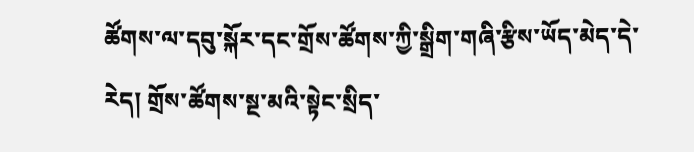ཚོགས་ལ་དབུ་སྐོར་དང་གྲོས་ཚོགས་ཀྱི་སྒྲིག་གཞི་རྩིས་ཡོད་མེད་དེ་རེད། གྲོས་ཚོགས་སྔ་མའི་སྟེང་སྲིད་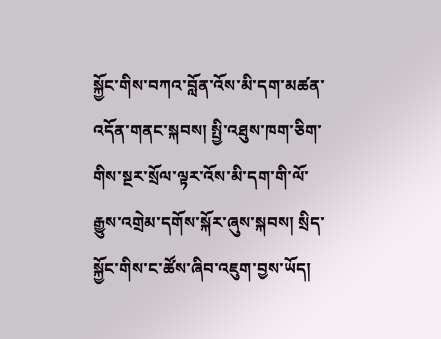སྐྱོང་གིས་བཀའ་བློན་འོས་མི་དག་མཚན་འདོན་གནང་སྐབས། སྤྱི་འཐུས་ཁག་ཅིག་གིས་སྔར་སྲོལ་ལྟར་འོས་མི་དག་གི་ལོ་རྒྱུས་འགྲེམ་དགོས་སྐོར་ཞུས་སྐབས། སྲིད་སྐྱོང་གིས་ང་ཚོས་ཞིབ་འཇུག་བྱས་ཡོད།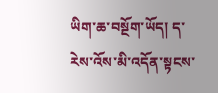ཡིག་ཆ་བསྔོག་ཡོད། ད་རེས་འོས་མི་འདོན་སྟངས་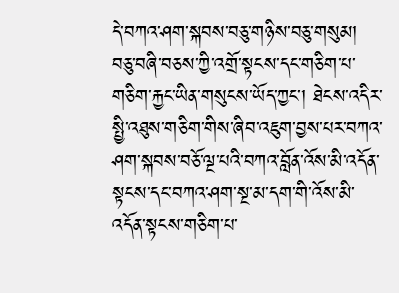དེ་བཀའ་ཤག་སྐབས་བཅུ་གཉིས་བཅུ་གསུམ། བཅུ་བཞི་བཅས་ཀྱི་འགྲོ་སྟངས་དང་གཅིག་པ་གཅིག་རྐྱང་ཡིན་གསུངས་ཡོད་ཀྱང་། ཐེངས་འདིར་སྤྱི་འཐུས་གཅིག་གིས་ཞིབ་འཇུག་བྱས་པར་བཀའ་ཤག་སྐབས་བཅོ་ལྔ་པའི་བཀའ་བློན་འོས་མི་འདོན་སྟངས་དང་བཀའ་ཤག་སྔ་མ་དག་གི་འོས་མི་འདོན་སྟངས་གཅིག་པ་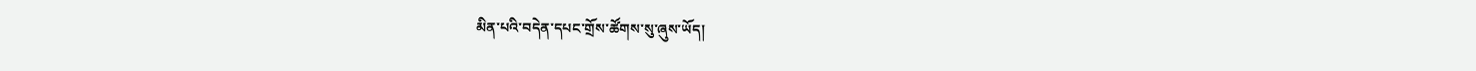མིན་པའི་བདེན་དཔང་གྲོས་ཚོགས་སུ་ཞུས་ཡོད།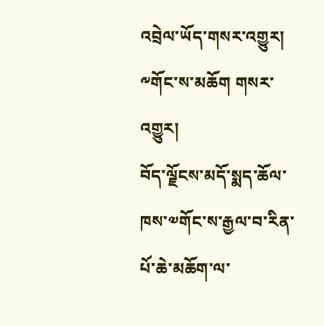འབྲེལ་ཡོད་གསར་འགྱུར།
༸གོང་ས་མཆོག གསར་འགྱུར།
བོད་ལྗོངས་མདོ་སྨད་ཆོལ་ཁས་༧གོང་ས་རྒྱལ་བ་རིན་པོ་ཆེ་མཆོག་ལ་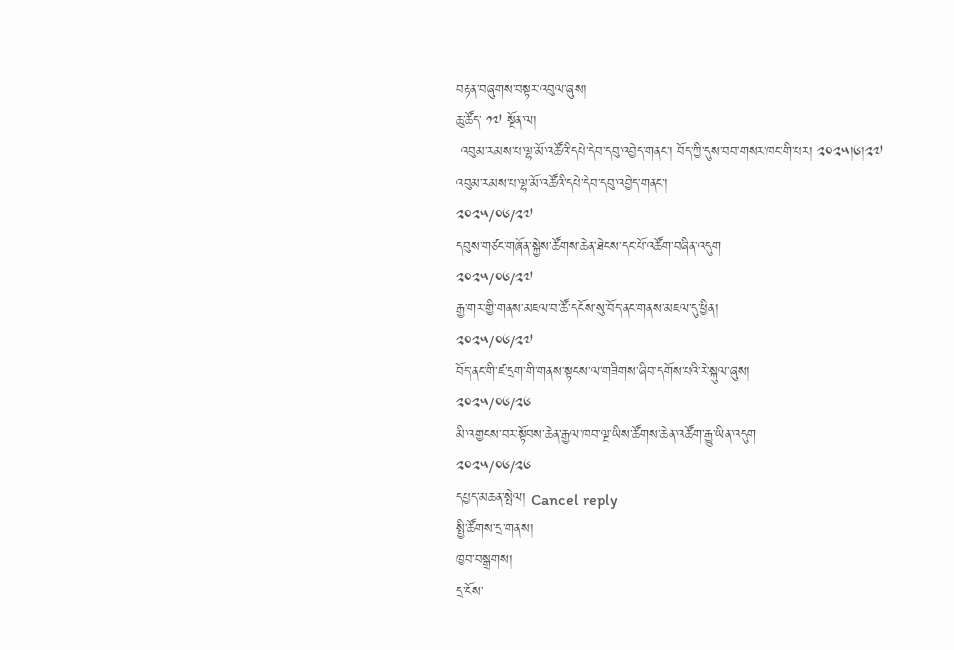བརྟན་བཞུགས་བསྟར་འབུལ་ཞུས།
ཆུ་ཚོད་ ༡༧ སྔོན་ལ།
 འབུམ་རམས་པ་ལྷ་མོ་འཚོའི་དཔེ་དེབ་དབུ་འབྱེད་གནང་། བོད་ཀྱི་དུས་བབ་གསར་ཁང་གི་པར། ༢༠༢༥།༦།༢༧
འབུམ་རམས་པ་ལྷ་མོ་འཚོའི་དཔེ་དེབ་དབུ་འབྱེད་གནང་།
༢༠༢༥/༠༦/༢༧
དབུས་གཙང་གཞོན་སྐྱེས་ཚོགས་ཆེན་ཐེངས་དང་པོ་འཚོག་བཞིན་འདུག
༢༠༢༥/༠༦/༢༧
རྒྱ་གར་གྱི་གནས་མཇལ་བ་ཚོ་དངོས་སུ་བོད་ནང་གནས་མཇལ་དུ་ཕྱིན།
༢༠༢༥/༠༦/༢༧
བོད་ནང་གི་ཛ་དྲག་གི་གནས་སྟངས་ལ་གཟིགས་ཞིབ་དགོས་པའི་རེ་སྐུལ་ཞུས།
༢༠༢༥/༠༦/༢༦
མི་འགྱངས་བར་སྟོབས་ཆེན་རྒྱལ་ཁབ་ལྔ་ཡིས་ཚོགས་ཆེན་འཚོག་རྒྱུ་ཡིན་འདུག
༢༠༢༥/༠༦/༢༦
དཔྱད་མཆན་སྤེལ། Cancel reply
སྤྱི་ཚོགས་དྲ་གནས།
ཁྱབ་བསྒྲགས།
དྲ་ངོས་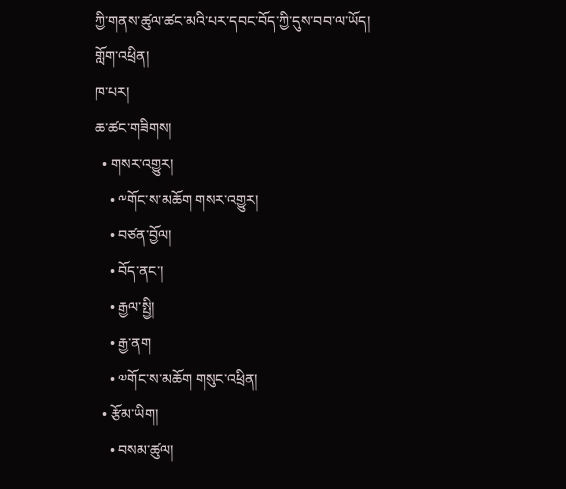ཀྱི་གནས་ཚུལ་ཚང་མའི་པར་དབང་བོད་ཀྱི་དུས་བབ་ལ་ཡོད།
གློག་འཕྲིན།
ཁ་པར།
ཆ་ཚང་གཟིགས།
  • གསར་འགྱུར།
    • ༸གོང་ས་མཆོག གསར་འགྱུར།
    • བཙན་བྱོལ།
    • བོད་ནང་།
    • རྒྱལ་སྤྱི།
    • རྒྱ་ནག
    • ༧གོང་ས་མཆོག གསུང་འཕྲིན།
  • རྩོམ་ཡིག།
    • བསམ་ཚུལ།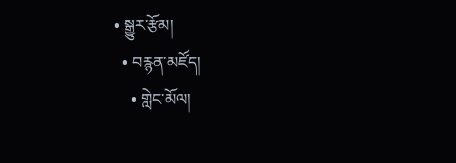• སྒྱུར་རྩོམ།
  • བརྙན་མཛོད།
    • གླེང་མོལ།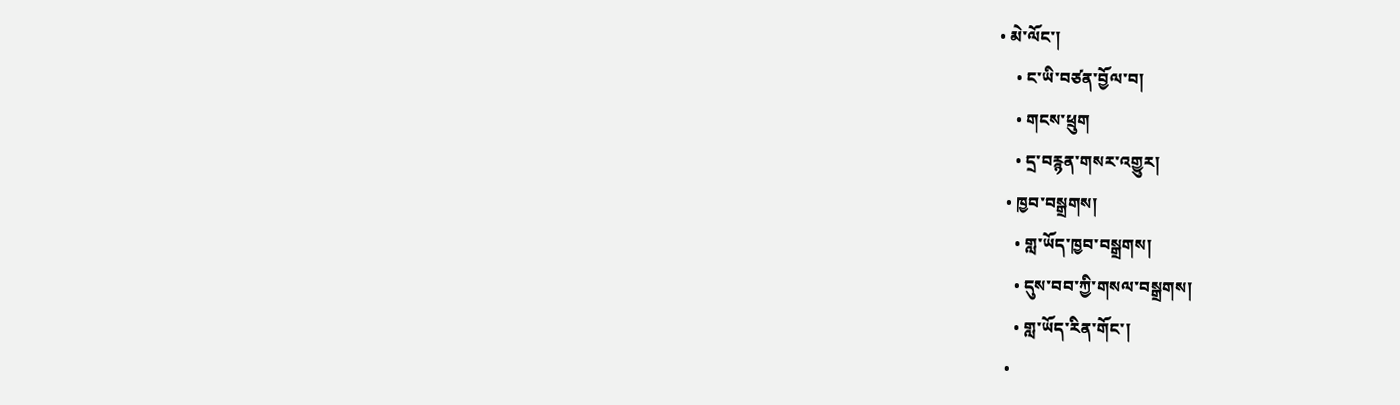• མེ་ལོང་།
    • ང་ཡི་བཙན་བྱོལ་བ།
    • གངས་ཕྲུག
    • དྲ་བརྙན་གསར་འགྱུར།
  • ཁྱབ་བསྒྲགས།
    • གླ་ཡོད་ཁྱབ་བསྒྲགས།
    • དུས་བབ་ཀྱི་གསལ་བསྒྲགས།
    • གླ་ཡོད་རིན་གོང་།
  •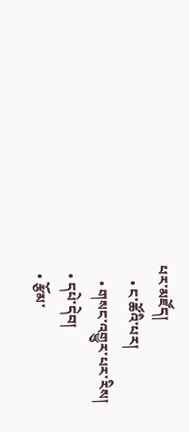པར་མཛོད།
    • ང་ཚོའི་པར།
    • གསང་འགྱུར་པར་རིས།
  • དཔེ་དེབ།
  • རྩོམ་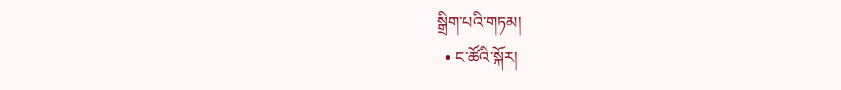སྒྲིག་པའི་གཏམ།
  • ང་ཚོའི་སྐོར།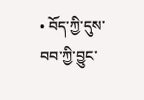• བོད་ཀྱི་དུས་བབ་ཀྱི་བྱུང་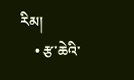རིམ།
    • རྩ་ཆེའི་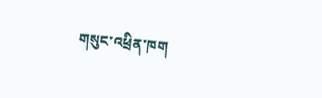གསུང་འཕྲིན་ཁག